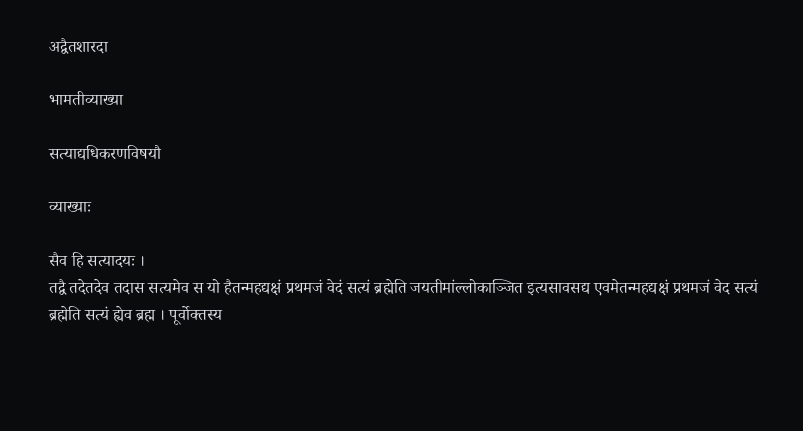अद्वैतशारदा

भामतीव्याख्या

सत्याद्यधिकरणविषयौ

व्याख्याः

सैव हि सत्यादयः ।
तद्वै तदेतदेव तदास सत्यमेव स यो हैतन्महद्यक्षं प्रथमजं वेदं सत्यं ब्रह्मेति जयतीमांल्लोकाञ्जित इत्यसावसद्य एवमेतन्महद्यक्षं प्रथमजं वेद सत्यं ब्रह्मेति सत्यं ह्येव ब्रह्म । पूर्वोक्तस्य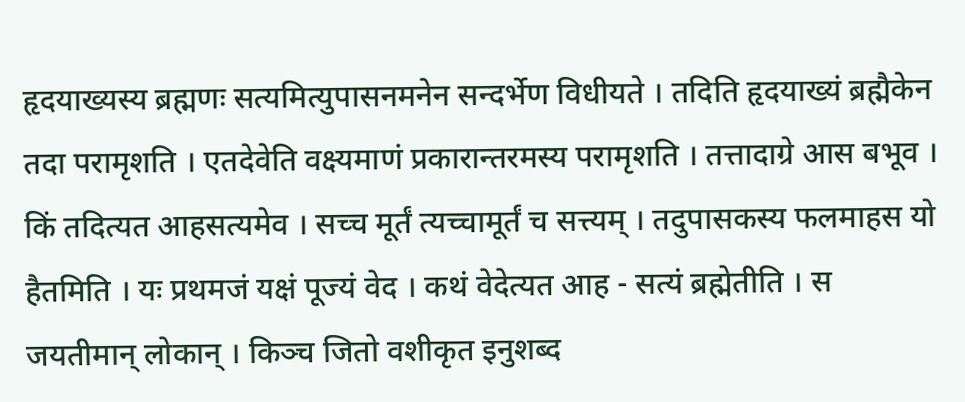हृदयाख्यस्य ब्रह्मणः सत्यमित्युपासनमनेन सन्दर्भेण विधीयते । तदिति हृदयाख्यं ब्रह्मैकेन तदा परामृशति । एतदेवेति वक्ष्यमाणं प्रकारान्तरमस्य परामृशति । तत्तादाग्रे आस बभूव । किं तदित्यत आहसत्यमेव । सच्च मूर्तं त्यच्चामूर्तं च सत्त्यम् । तदुपासकस्य फलमाहस यो हैतमिति । यः प्रथमजं यक्षं पूज्यं वेद । कथं वेदेत्यत आह - सत्यं ब्रह्मेतीति । स जयतीमान् लोकान् । किञ्च जितो वशीकृत इनुशब्द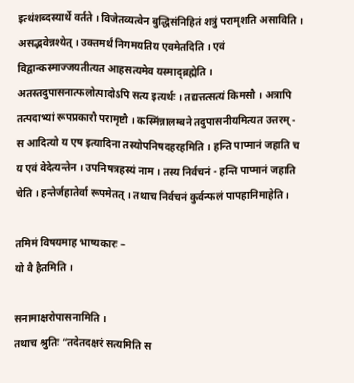इत्थंशब्दस्यार्थे वर्तते । विजेतव्यत्वेन बुद्धिसंनिहितं शत्रुं परामृशति असाविति । असद्भवेन्नश्येत् । उक्तमर्थं निगमयतिय एवमेतदिति । एवं विद्वान्कस्माज्जयतीत्यत आहसत्यमेव यस्माद्ब्रह्मेति । अतस्तदुपासनात्फलोत्पादोऽपि सत्य इत्यर्थः । तद्यत्तत्सत्यं किमसौ । अत्रापि तत्पदाभ्यां रूपप्रकारौ परामृष्टौ । कस्मिंन्नालम्बने तदुपासनीयमित्यत उत्तरम् - स आदित्यो य एष इत्यादिना तस्योपनिषदहरहमिति । हन्ति पाप्मानं जहाति च य एवं वेदेत्यन्तेन । उपनिषत्रहस्यं नाम । तस्य निर्वचनं - हन्ति पाप्मानं जहाति चेति । हन्तेर्जहातेर्वा रूपमेतत् । तथाच निर्वचनं कुर्वन्फलं पापहानिमाहेति ।

तमिमं विषयमाह भाष्यकारः –
यो वै हैतमिति ।

सनामाक्षरोपासनामिति ।
तथाच श्रुतिः “तदेतदक्षरं सत्यमिति स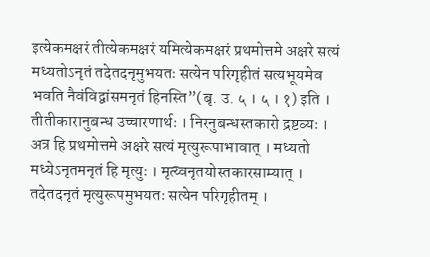इत्येकमक्षरं तीत्येकमक्षरं यमित्येकमक्षरं प्रथमोत्तमे अक्षरे सत्यं मध्यतोऽनृतं तदेतदनृमुभयतः सत्येन परिगृहीतं सत्यभूयमेव भवति नैवंविद्वांसमनृतं हिनस्ति”(बृ. उ. ५ । ५ । १) इति । तीतीकारानुबन्ध उच्चारणार्थः । निरनुबन्धस्तकारो द्रष्टव्यः । अत्र हि प्रथमोत्तमे अक्षरे सत्यं मृत्युरूपाभावात् । मध्यतो मध्येऽनृतमनृतं हि मृत्युः । मृत्य्वनृतयोस्तकारसाम्यात् । तदेतदनृतं मृत्युरूपमुभयतः सत्येन परिगृहीतम् ।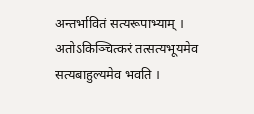अन्तर्भावितं सत्यरूपाभ्याम् । अतोऽकिञ्चित्करं तत्सत्यभूयमेव सत्यबाहुल्यमेव भवति ।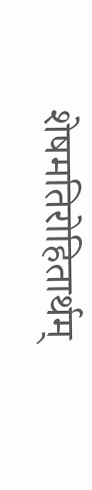शेषमतिरोहितार्थम्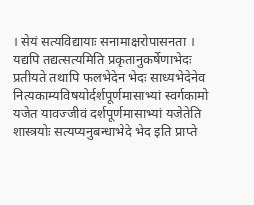। सेयं सत्यविद्यायाः सनामाक्षरोपासनता । यद्यपि तद्यत्सत्यमिति प्रकृतानुकर्षेणाभेदः प्रतीयते तथापि फलभेदेन भेदः साध्यभेदेनेव नित्यकाम्यविषयोर्दर्शपूर्णमासाभ्यां स्वर्गकामो यजेत यावज्जीवं दर्शपूर्णमासाभ्यां यजेतेति शास्त्रयोः सत्यप्यनुबन्धाभेदे भेद इति प्राप्ते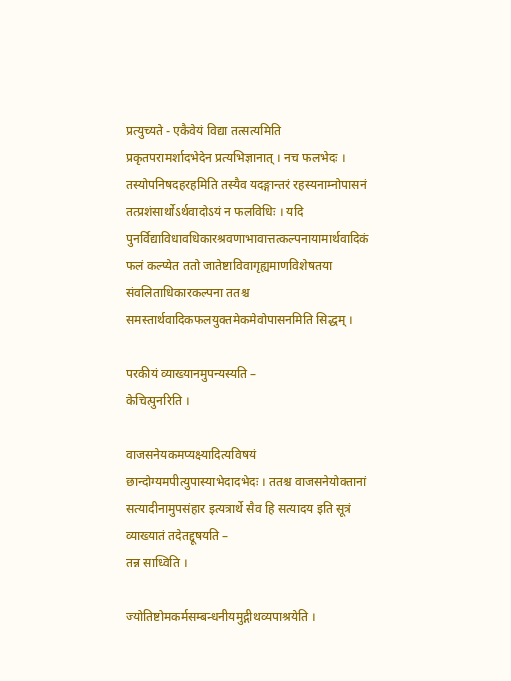प्रत्युच्यते - एकैवेयं विद्या तत्सत्यमिति प्रकृतपरामर्शादभेदेन प्रत्यभिज्ञानात् । नच फलभेदः । तस्योपनिषदहरहमिति तस्यैव यदङ्गान्तरं रहस्यनाम्नोपासनं तत्प्रशंसार्थोऽर्थवादोऽयं न फलविधिः । यदि पुनर्विद्याविधावधिकारश्रवणाभावात्तत्कल्पनायामार्थवादिकं फलं कल्प्येत ततो जातेष्टाविवागृह्यमाणविशेषतया संवलिताधिकारकल्पना ततश्च समस्तार्थवादिकफलयुक्तमेकमेवोपासनमिति सिद्धम् ।

परकीयं व्याख्यानमुपन्यस्यति –
केचित्पुनरिति ।

वाजसनेयकमप्यक्ष्यादित्यविषयं छान्दोग्यमपीत्युपास्याभेदादभेदः । ततश्च वाजसनेयोक्तानां सत्यादीनामुपसंहार इत्यत्रार्थे सैव हि सत्यादय इति सूत्रं व्याख्यातं तदेतद्दूषयति –
तन्न साध्विति ।

ज्योतिष्टोमकर्मसम्बन्धनीयमुद्गीथव्यपाश्रयेति ।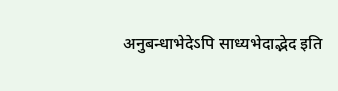अनुबन्धाभेदेऽपि साध्यभेदाद्भेद इति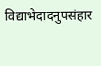विद्याभेदादनुपसंहार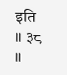इति ॥ ३८ ॥